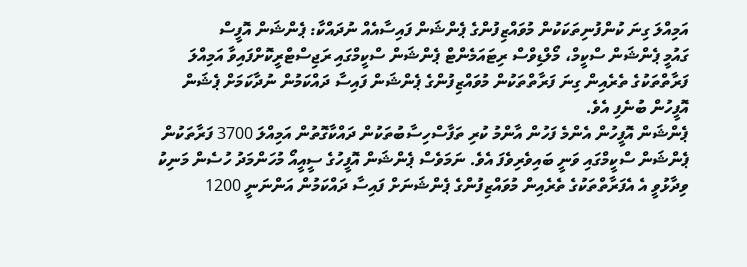އަމިއްލަ ގިނަ ކުންފުނިތަކަކުން މުވައްޒިފުންގެ ޕެންޝަން ފައިސާއެއް ނުދައްކާ: ޕެންޝަން އޮފީސް
ގައުމީ ޕެންޝަން ސްކީމް، މޯލްޑިވްސް ރިޓައަމެންޓް ޕެންޝަން ސްކީމްގައި ރަޖިސްޓްރީކޮށްފައިވާ އަމިއްލަ ފަރާތްތަކުގެ ތެރެއިން ގިނަ ފަރާތްތަކުން މުވައްޒިފުންގެ ޕެންޝަން ފައިސާ ދައްކަމުން ނުދާކަމަށް ޕެޝަން އޮފީހުން ބުނެފި އެވެ.
ޕެންޝަން އޮފީހުން އެންމެ ފަހުން އާންމު ކުރި ތަފާސްހިސާބުތަކުން ދައްކާގޮތުން އަމިއްލަ 3700 ފަރާތަކުން ޕެންޝަން ސްކީމްގައި ވަނީ ބައިވެރިވެފަ އެވެ. ނަމަވެސް ޕެންޝަން އޮފީހުގެ ސީއީއޯ މުހަންމަދު ހުސެން މަނިކު ވިދާޅުވީ އެ އެފަރާތްތަކުގެ ތެރެއިން މުވައްޒިފުންގެ ޕެންޝަނަށް ފައިސާ ދައްކަމުން އަންނަނީ 1200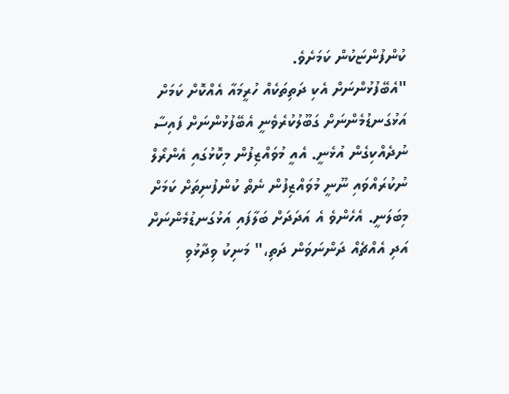ކުންފުންޏަކުން ކަމަށެވެ.
"އެބޭފުޅުންނަށް އެކި ދަތިތަކެއް ހުރީމައާ އެއްކޮށް ކަމަށް އަޅުގަނޑުމެންނަށް ގަބޫލުކުރެވެނީ އެބޭފުޅުންނަށް ފައިސާ ނުދެއްކިގެން އުޅެނީ. އެއީ މުވައްޒިފުން މިކޮޅުގައި އެންރޯލް ނުކުރައްވައި ނޫނީ މުވައްޒިފުން ނެތް ކުންފުނިތަށް ކަމަށް މިބަލަނީ. އެހެންވެ އެ އަދަދަށް ބަލާފައި އަޅުގަނޑުމެންނަށް އަދި އެއްޗެއް ދަންނަވަން ދަތި،" މަނިކު ވިދާޅުވި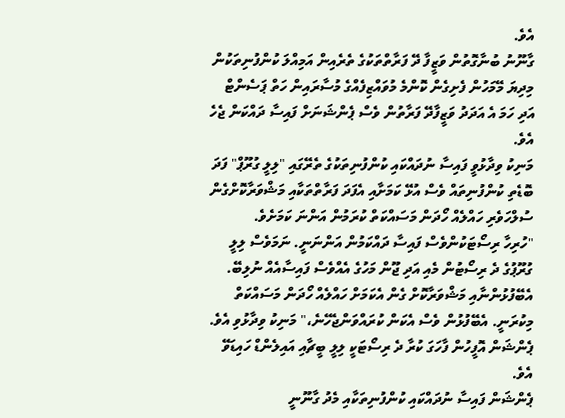އެވެ.
ގާނޫނު ބުނާގޮތުން ވަޒީފާ ދޭ ފަރާތްތަކުގެ ތެރެއިން އަމިއްލަ ކުންފުނިތަކުން މިދިޔަ މޭމަހުން ފެށިގެން ކޮންމެ މުވައްޒިފެއްގެ މުސާރައިން ހަތް ޕަސެންޓް އަދި ހަމަ އެ އަދަދު ވަޒީފާދޭ ފަރާތުން ވެސް ޕެންޝަނަށް ފައިސާ ދައްކަން ޖެހެ އެވެ.
މަނިކު ވިދާޅުވީ ފައިސާ ނުދައްކައި ކުންފުނިތަކުގެ ތެރޭގައި "ލިލީ ގުރޫޕް" ފަދަ ބޮޑެތި ކުންފުނިތައް ވެސް އުޅޭ ކަމަށާއި އެފަދަ ފަރާތްތަކާއި މަޝްވަރާކޮށްގެން ސުލްހަވެރި ހައްލެއް ހޯދަން މަސައްކަތް ކުރަމުން އަންނަ ކަމަށެވެ.
"ހުރިހާ ރިސޯޓަކުންވެސް ފައިސާ ދައްކަމުން އަންނަނީ. ނަމަވެސް ލިލީ ގުރޫޕުގެ ދެ ރިސޯޓުން މެއި އަދި ޖޫން މަހުގެ އެއްވެސް ފައިސާއެއް ނުލިބޭ. އެބޭފުޅުންނާއި މަޝްވަރާކޮށް ގެން އެކަމަށް ހައްލެއް ހޯދަން މަސައްކަތް މިކުރަނީ. އެބޭފުޅުން ވެސް އެކަން ކުރައްވަންޖެހޭނެ،" މަނިކު ވިދާޅުވި އެވެ.
ޕެންޝަން އޮފީހުން ފާހަގަ ކުރާ ދެ ރިސޯޓަކީ ލިލީ ބީޗާއި އައިލެންޑް ހައިޑަވޭ އެވެ.
ޕެންޝަން ފައިސާ ނުދައްކައި ކުންފުނިތަކާއި މެދު ގާނޫނީ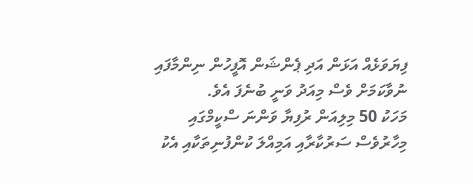ފިޔަވަޅެއް އަޅަން އަދި ޕެންޝަން އޮފީހުން ނިންމާފައި ނުވާކަމަށް ވެސް މިއަދު ވަނީ ބުނެފަ އެވެ.
މަހަކު 50 މިލިއަން ރުފިޔާ ވަންނަ ސްކީމްގައި މިހާރުވެސް ސަރުކާރާއި އަމިއްލަ ކުންފުނިތަކާއި އެކު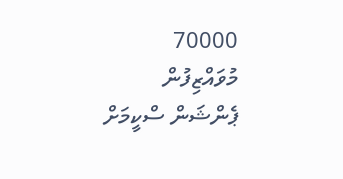70000 މުވައްޒިފުން ޕެންޝަން ސްކީމަށް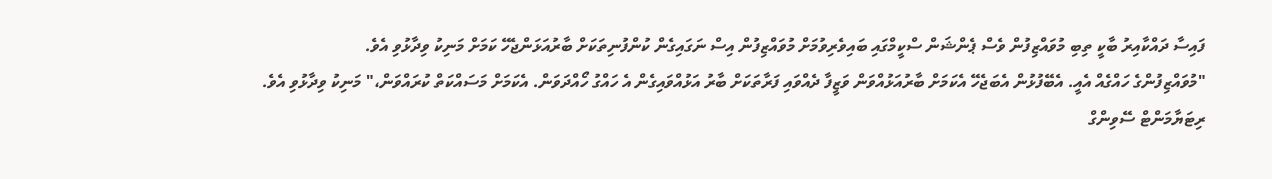ފައިސާ ދައްކާއިރު ބާކީ ތިބި މުވައްޒިފުން ވެސް ޕެންޝަން ސްކީމްގައި ބައިވެރިވުމަށް މުވައްޒިފުން އިސް ނަގައިގެން ކުންފުނިތަކަށް ބާރުއަޅަންޖެހޭ ކަމަށް މަނިކު ވިދާޅުވި އެވެ.
"މުވައްޒިފުންގެ ހައްގެއް އެއީ. އެބޭފުޅުން އެބަޖެހޭ އެކަމަށް ބާރުއަޅުއްވަން ވަޒީފާ ދެއްވައި ފަރާތަކަށް ބާރު އަޅުއްވައިގެން އެ ހައްގު ހޯއްދަވަން. އެކަމަށް މަސައްކަތް ކުރައްވަން،" މަނިކު ވިދާޅުވި އެވެ.
ރިޓަޔާމަންޓް ސޭވިންގް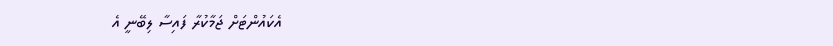އެކައުންޓަށް ޖަމާކުރާ ފައިސާ ލިބޭނީ އެ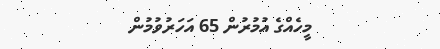މީހެއްގެ އުމުރުން 65 އަހަރުވުމުން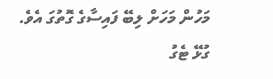މަހުން މަހަށް ލިބޭ ފައިސާގެ ގޮތުގަ އެވެ.
ގުޅޭ ޓެގު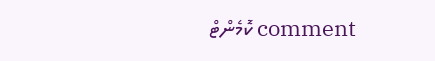comment ކޮމެންޓް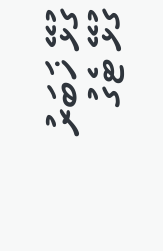ގުޅޭ ޚަބަރު
ގުޅޭ ޓެގު